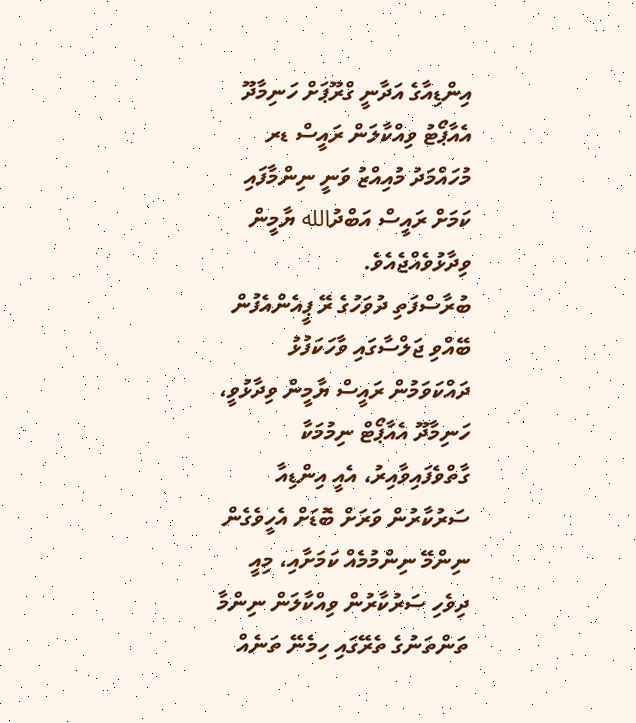އިންޑިއާގެ އަދާނީ ގްރޫޕަށް ހަނިމާދޫ އެއާޕޯޓު ވިއްކާލަން ރައީސް ޑރ މުހައްމަދު މުއިއްޒު ވަނީ ނިންމާފައި ކަމަށް ރައީސް އަބްދުالله ޔާމީން ވިދާޅުވެއްޖެއެވެ.
ބުރާސްފަތި ދުވަހުގެ ރޭ ޕީއެންއެފުން ބޭއްވި ޖަލްސާގައި ވާހަކަފުޅު ދައްކަވަމުން ރައީސް ޔާމީން ވިދާޅުވީ، ހަނިމާދޫ އެއާޕޯޓް ނިމުމަކާ ގާތްވެފައިވާއިރު، އެއީ އިންޑިއާ ސަރުކާރުން ވަރަށް ބޮޑަށް އެހީވެގެން ނިންމޭ ނިންމުމެއް ކަމަށާއި، މިއީ ދިވެހި ސަރުކާރުން ވިއްކާލަން ނިންމާ ތަންތަނުގެ ތެރޭގައި ހިމެނޭ ތަނެއް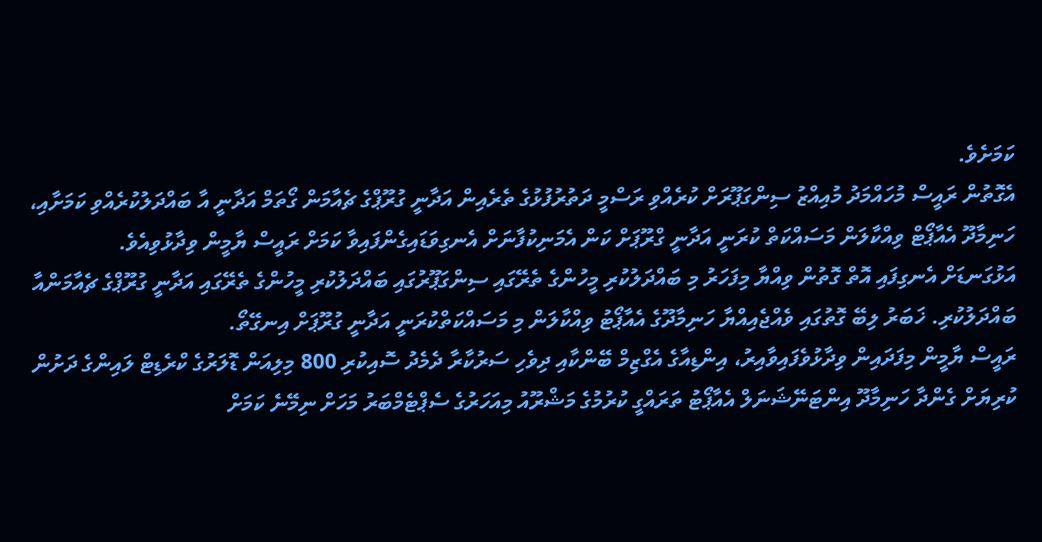ކަމަށެވެ.
އެގޮތުން ރައީސް މުހައްމަދު މުއިއްޒު ސިންގަޕޫރަށް ކުރެއްވި ރަސްމީ ދަތުރުފުޅުގެ ތެރެއިން އަދާނީ ގުރޫޕްގެ ޗެއާމަން ގޯތަމް އަދާނީ އާ ބައްދަލުކުރެއްވި ކަމަށާއި، ހަނިމާދޫ އެއާޕޯޓް ވިއްކާލަން މަސައްކަތް ކުރަނީ އަދާނީ ގްރޫޕަށް ކަން އެމަނިކުފާނަށް އެނގިވަޑައިގެންފައިވާ ކަމަށް ރައީސް ޔާމީން ވިދާޅުވިއެވެ.
އަޅުގަނޑަށް އެނގިފައި އޮތް ގޮތުން ވިއްޔާ މިފަހަރު މި ބައްދަލުކުރި މީހުންގެ ތެރޭގައި ސިންގަޕޫރުގައި ބައްދަލުކުރި މީހުންގެ ތެރޭގައި އަދާނީ ގުރޫޕްގެ ޗެއާމަންއާ ބައްދަލުކުރި. ޚަބަރު ލިބޭ ގޮތުގައި ވެއްޖެއިއްޔާ ހަނިމާދޫގެ އެއާޕޯޓު ވިއްކާލަން މި މަސައްކަތްކުރަނީ އަދާނީ ގުރޫޕަށް އިނގޭތޯ.
ރައީސް ޔާމީން މިފަދައިން ވިދާޅުވެފައިވާއިރު، އިންޑިއާގެ އެގްޒިމް ބޭންކާއި ދިވެހި ސަރުކާރާ ދެމެދު ސޮއިކުރި 800 މިލިއަން ޑޮލަރުގެ ކްރެޑިޓް ލައިންގެ ދަށުން ކުރިޔަށް ގެންދާ ހަނިމާދޫ އިންޓަނޭޝަނަލް އެއާޕޯޓު ތަރައްގީ ކުރުމުގެ މަޝްރޫއު މިއަހަރުގެ ސެޕްޓެމްބަރު މަހަށް ނިމޭނެ ކަމަށް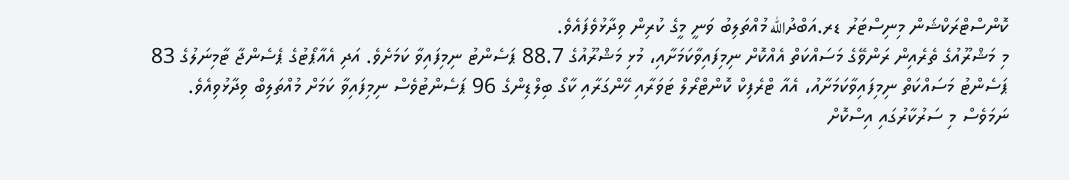ކޮންސްޓްރަކްޝަން މިނިސްޓަރު ޑރ.އަބްދުالله މުއްތަލިބު ވަނީ މީގެ ކުރިން ވިދާޅުވެފައެވެ.
މި މަޝްރޫއުގެ ތެރެއިން ރަންވޭގެ މަސައްކަތް އެއްކޮށް ނިމިފައިވާކަމަށާއި، މުޅި މަޝްރޫއުގެ 88.7 ޕަސެންޓު ނިމިފައިވާ ކަމަށެވެ. އަދި އެއާޕޯޓުގެ ޕެސެންޖާ ޓާމިނަލުގެ 83 ޕަސެންޓު މަސައްކަތް ނިމިފައިވާކަމަށާއު، އެއާ ޓްރެފިކް ކޮންޓްރޯލް ޓަވަރާއި ހޭންގަރާއި ކާގޯ ބިލްޑިންގެ 96 ޕަސެންޓުވެސް ނިމިފައިވާ ކަމަށް މުއްތަލިބް ވިދާޅުވިއެވެ.
ނަމަވެސް މި ސަރުކާރުގައި އިސްކޮށް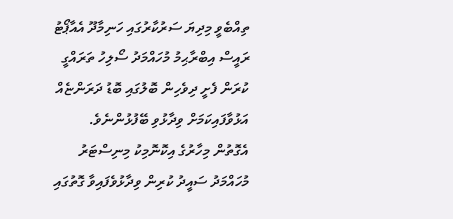ތިއްބެވީ މިދިޔަ ސަރުކާރުގައި ހަނިމާދޫ އެއާޕޯޓު ރައީސް އިބްރާޙިމު މުހައްމަދު ސޯލިހު ތަރައްގީ ކުރަން ފެށީ ދިވެހިން ބޮލުގައި ބޮޑު ދަރަންޏެއް އަޅުވާފައިކަމަށް ވިދާޅުވި ބޭފުޅުންނެވެ.
އެގޮތުން މިހާރުގެ އިކޮނޮމިކު މިނިސްޓަރު މުހައްމަދު ސައީދު ކުރިން ވިދާޅުވެފައިވާ ގޮތުގައި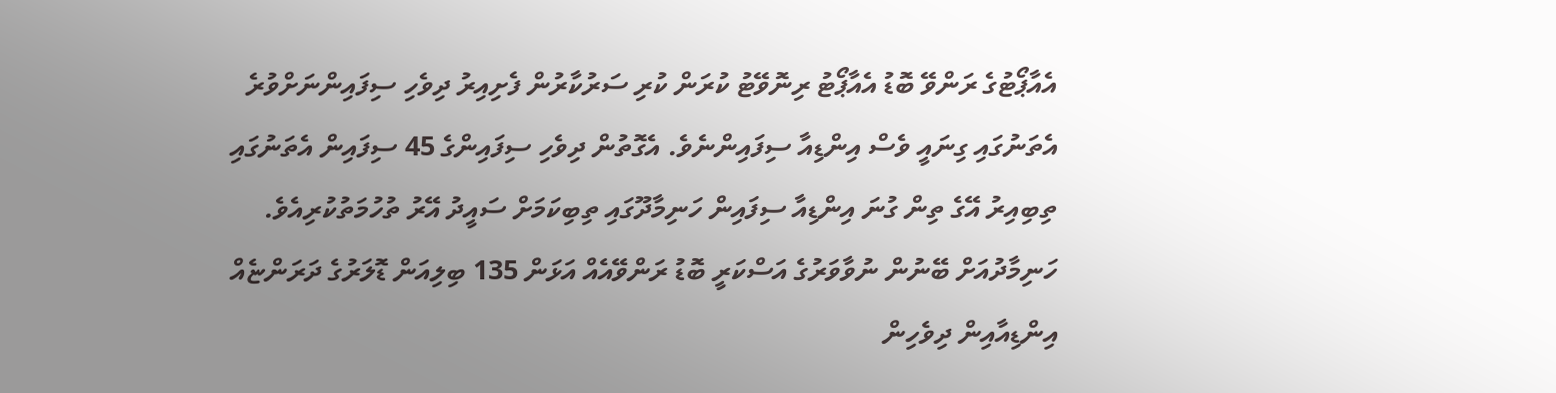އެއާޕޯޓުގެ ރަންވޭ ބޮޑު އެއާޕޯޓު ރިނޮވޭޓު ކުރަން ކުރި ސަރުކާރުން ފެށިއިރު ދިވެހި ސިފައިންނަށްވުރެ އެތަނުގައި ގިނައީ ވެސް އިންޑިއާ ސިފައިންނެވެ. އެގޮތުން ދިވެހި ސިފައިންގެ 45 ސިފައިން އެތަނުގައި ތިބިއިރު އޭގެ ތިން ގުނަ އިންޑިއާ ސިފައިން ހަނިމާދޫގައި ތިބިކަމަށް ސައީދު އޭރު ތުހުމަތުކުރިއެވެ.
ހަނިމާދުއަށް ބޭނުން ނުވާވަރުގެ އަސްކަރީ ބޮޑު ރަންވޭއެއް އަޅަން 135 ބިލިއަން ޑޮލަރުގެ ދަރަންޏެއް އިންޑިއާއިން ދިވެހިން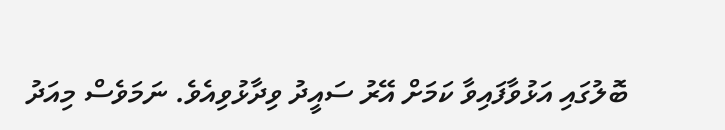ބޮލުގައި އަޅުވާފައިވާ ކަމަށް އޭރު ސައީދު ވިދާޅުވިއެވެ. ނަމަވެސް މިއަދު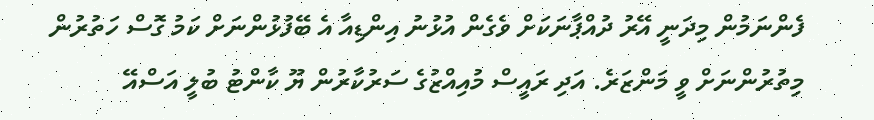ފެންނަމުން މިދަނީ އޭރު ދުއްޕާނަކަށް ވެގެން އުޅުނު އިންޑިއާ އެ ބޭފުޅުންނަށް ކަމު ގޮސް ހަތުރުން މިތުރުންނަށް ވީ މަންޒަރެ. އަދި ރައީސް މުއިއްޒުގެ ސަރުކާރުން ޔޫ ކާންޓު ބުލީ އަސްއޭ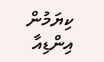ކިޔަމުން އިންޑިއާ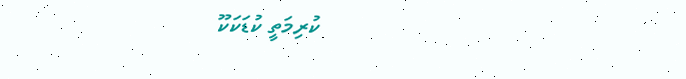ކުރިމަތީ ކުޑަކަކޫ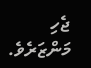ޖެހި މަންޒަރެވެ.